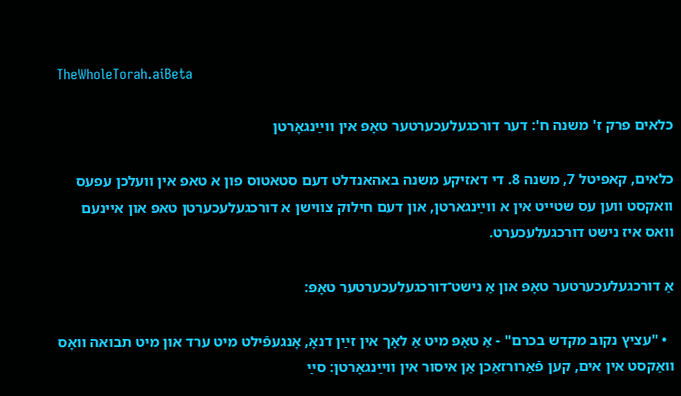TheWholeTorah.aiBeta

כלאים פרק ז' משנה ח': דער דורכגעלעכערטער טאָפּ אין ווײַנגאָרטן

כלאים, קאפיטל 7, משנה 8. די דאזיקע משנה באהאנדלט דעם סטאטוס פון א טאפ אין וועלכן עפעס וואקסט ווען עס שטייט אין א ווײַנגארטן, און דעם חילוק צווישן א דורכגעלעכערטן טאפ און איינעם וואס איז נישט דורכגעלעכערט.

אַ דורכגעלעכערטער טאָפּ און אַ נישט־דורכגעלעכערטער טאָפּ:

  • "עציץ נקוב מקדש בכרם" - אַ טאָפּ מיט אַ לאָך אין זײַן דנאָ, אָנגעפֿילט מיט ערד און מיט תבואה וואָס וואַקסט אין אים, קען פֿאַרורזאַכן אַן איסור אין ווײַנגאָרטן: סײַ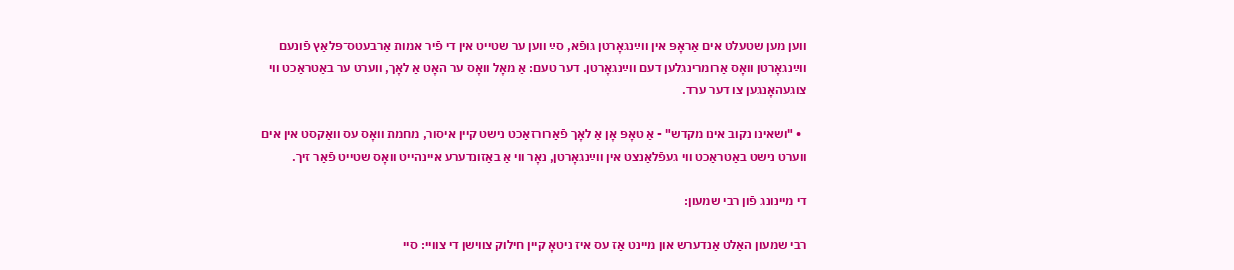ווען מען שטעלט אים אַראָפּ אין ווײַנגאָרטן גופֿא, סײַ ווען ער שטייט אין די פֿיר אמות אַרבעטס־פּלאַץ פֿונעם ווײַנגאָרטן וואָס אַרומרינגלען דעם ווײַנגאָרטן. דער טעם: אַ מאָל וואָס ער האָט אַ לאָך, ווערט ער באַטראַכט ווי צוגעהאָנגען צו דער ערד.

  • "ושאינו נקוב אינו מקדש" - אַ טאָפּ אָן אַ לאָך פֿאַרורזאַכט נישט קיין איסור, מחמת וואָס עס וואַקסט אין אים ווערט נישט באַטראַכט ווי געפֿלאַנצט אין ווײַנגאָרטן, נאָר ווי אַ באַזונדערע איינהייט וואָס שטייט פֿאַר זיך.

די מיינונג פֿון רבי שמעון:

רבי שמעון האַלט אַנדערש און מיינט אַז עס איז ניטאָ קיין חילוק צווישן די צוויי: סיי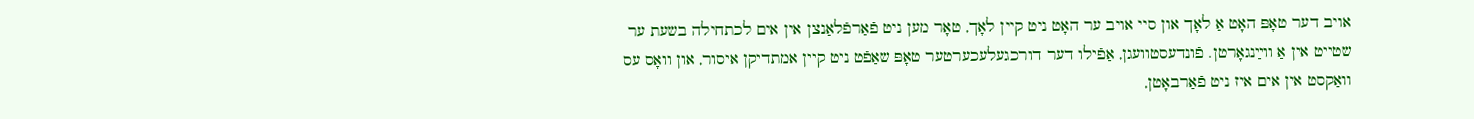אויב דער טאָפּ האָט אַ לאָך און סיי אויב ער האָט ניט קיין לאָך, טאָר מען ניט פֿאַרפֿלאַנצן אין אים לכתחילה בשעת ער שטייט אין אַ ווײַנגאָרטן. פֿונדעסטוועגן, אַפֿילו דער דורכגעלעכערטער טאָפּ שאַפֿט ניט קיין אמתדיקן איסור, און וואָס עס וואַקסט אין אים איז ניט פֿאַרבאָטן,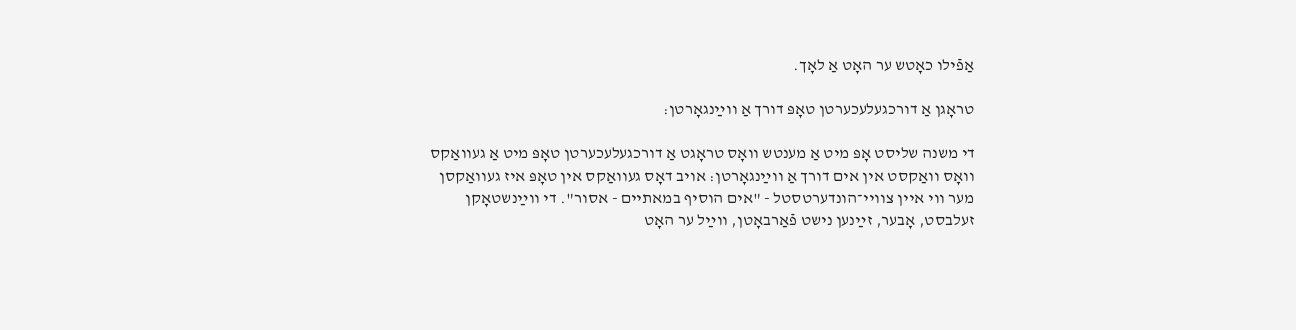אַפֿילו כאָטש ער האָט אַ לאָך.

טראָגן אַ דורכגעלעכערטן טאָפּ דורך אַ ווײַנגאָרטן:

די משנה שליסט אָפּ מיט אַ מענטש וואָס טראָגט אַ דורכגעלעכערטן טאָפּ מיט אַ געוואַקס וואָס וואַקסט אין אים דורך אַ ווײַנגאָרטן: אויב דאָס געוואַקס אין טאָפּ איז געוואַקסן מער ווי איין צוויי־הונדערטסטל - "אים הוסיף במאתיים - אסור". די ווײַנשטאָקן זעלבסט, אָבער, זײַנען נישט פֿאַרבאָטן, ווײַל ער האָט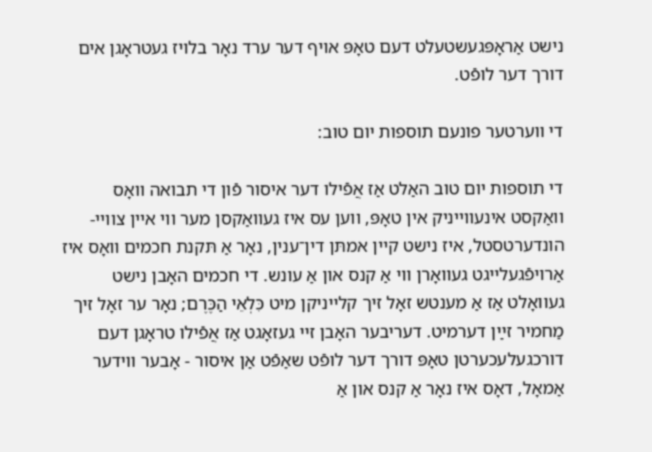נישט אַראָפּגעשטעלט דעם טאָפּ אויף דער ערד נאָר בלויז געטראָגן אים דורך דער לופֿט.

די ווערטער פונעם תוספות יום טוב:

די תוספות יום טוב האַלט אַז אֲפֿילו דער איסור פֿון די תבואה וואָס וואַקסט אינעווייניק אין טאָפּ, ווען עס איז געוואַקסן מער ווי איין צוויי-הונדערטסטל, איז נישט קיין אמתּן דין־ענין, נאָר אַ תּקנת חכמים וואָס איז אַרויפֿגעלייגט געוואָרן ווי אַ קנס און אַ עונש. די חכמים האָבן נישט געוואָלט אַז אַ מענטש זאָל זיך קלייניקן מיט כִּלְאֵי הַכֶּרֶם; נאָר ער זאָל זיך מַחמיר זײַן דערמיט. דעריבער האָבן זיי געזאָגט אַז אֲפֿילו טראָגן דעם דורכגעלעכערטן טאָפּ דורך דער לופֿט שאַפֿט אַן איסור - אָבער ווידער אַמאָל, דאָס איז נאָר אַ קנס און אַ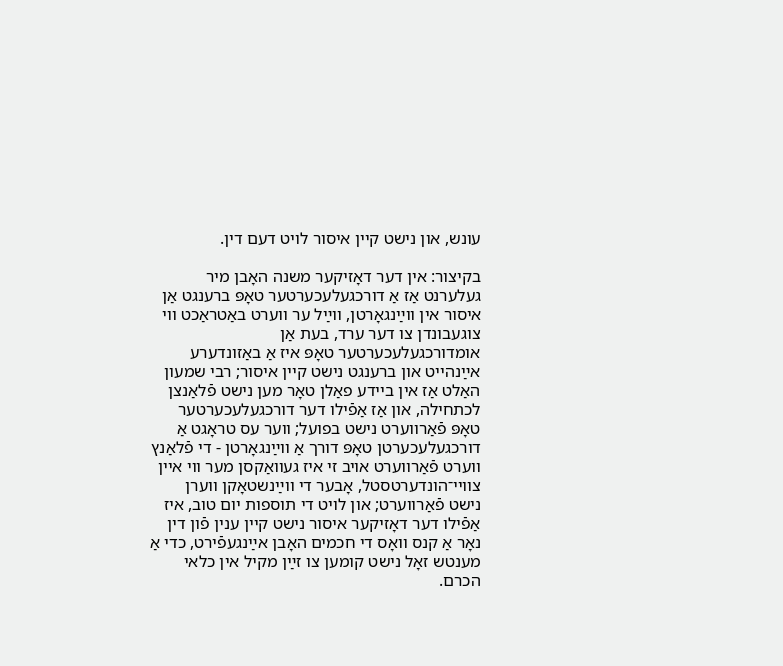עונש, און נישט קיין איסור לויט דעם דין.

בקיצור: אין דער דאָזיקער משנה האָבן מיר געלערנט אַז אַ דורכגעלעכערטער טאָפּ ברענגט אַן איסור אין ווײַנגאָרטן, ווײַל ער ווערט באַטראַכט ווי צוגעבונדן צו דער ערד, בעת אַן אומדורכגעלעכערטער טאָפּ איז אַ באַזונדערע אײַנהייט און ברענגט נישט קיין איסור; רבי שמעון האַלט אַז אין ביידע פאַלן טאָר מען נישט פֿלאַנצן לכתחילה, און אַז אַפֿילו דער דורכגעלעכערטער טאָפּ פֿאַרווערט נישט בפועל; ווער עס טראָגט אַ דורכגעלעכערטן טאָפּ דורך אַ ווײַנגאָרטן - די פֿלאַנץ ווערט פֿאַרווערט אויב זי איז געוואַקסן מער ווי איין צוויי־הונדערטסטל, אָבער די ווײַנשטאָקן ווערן נישט פֿאַרווערט; און לויט די תוספות יום טוב, איז אַפֿילו דער דאָזיקער איסור נישט קיין ענין פֿון דין נאָר אַ קנס וואָס די חכמים האָבן אײַנגעפֿירט, כדי אַ מענטש זאָל נישט קומען צו זײַן מקיל אין כלאי הכרם.